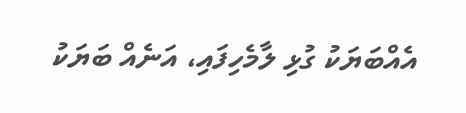އެއްބަޔަކު ގުޅި ލާމެހިފައި، އަނެއް ބަޔަކު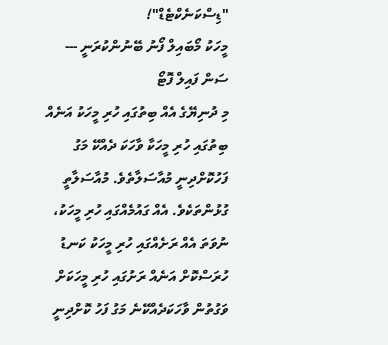"ޑިސްކަނެކްޓެޑް"!
މީހަކު މޯބައިލް ފޯނު ބޭނުންކުރަނީ --- ސަން ފައިލް ފޮޓޯ
މި ދުނިޔޭގެ އެއް ބިތުގައި ހުރި މީހަކު އަނެއް ބިތުގައި ހުރި މީހަކާ ވާހަކަ ދެއްކޭ މަގު ފަހުކޮށްދިނީ މުއާސަލާތެވެ. މުއާސަލާތީ ގުޅުންތަކެވެ. އެއް ގައުމެއްގައި ހުރި މީހަކު، ނުވަތަ އެއް ރަށެއްގައި ހުރި މީހަކު ކަނޑު ހުރަސްކޮށް އަނެއް ރަށުގައި ހުރި މީހަކަށް ވަގުތުން ވާހަކަދެއްކޭނެ މަގު ފަހު ކޮށްދިނީ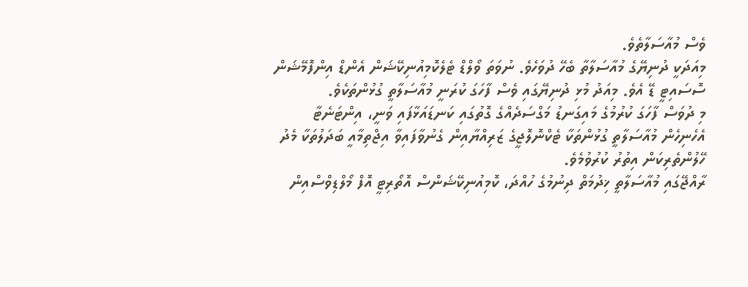ވެސް މުއާސަލާތެވެ.
މިއަދަކީ ދުނިޔޭގެ މުއާސަލާތާ ބެހޭ ދުވަހެވެ. ނުވަތަ ވޯލްޑް ޓެލެކޮމިއުނިކޭޝަން އެންޑް އިންފޮމޭޝަން ސޮސައިޓީ ޑޭ އެވެ. މިއަދު މުޅި ދުނިޔޭގައި ވެސް ފާހަގަ ކުރަނީ މުއާސަލާތީ ގުޅުންތަކެވެ.
މި ދުވަސް ފާހަގަ ކުރުމުގެ މައިގަނޑު މަގްސަދެއްގެ ގޮތުގައި ކަނޑައަޅާފައި ވަނީ، އިންޓަނެޓާ އެހެނިހެން މުއާސަލާތީ ގުޅުންތަކާ ޓެކްނޮލޮޖީގެ ޒަރިއްޔާއިން ގެނުވާފައިވާ އިޖްތިމާއީ ބަދަލުތަކާ މެދު ހޭލުންތެރިކަން އިތުރު ކުރުވުމެވެ.
ރާއްޖޭގައި މުއާސަލާތީ ޚިދުމަތް ދިނުމުގެ ހުއްދަ، ކޮމިއުނިކޭޝަންސް އޮތޯރިޓީ އޮފް މޯލްޑިވްސްއިން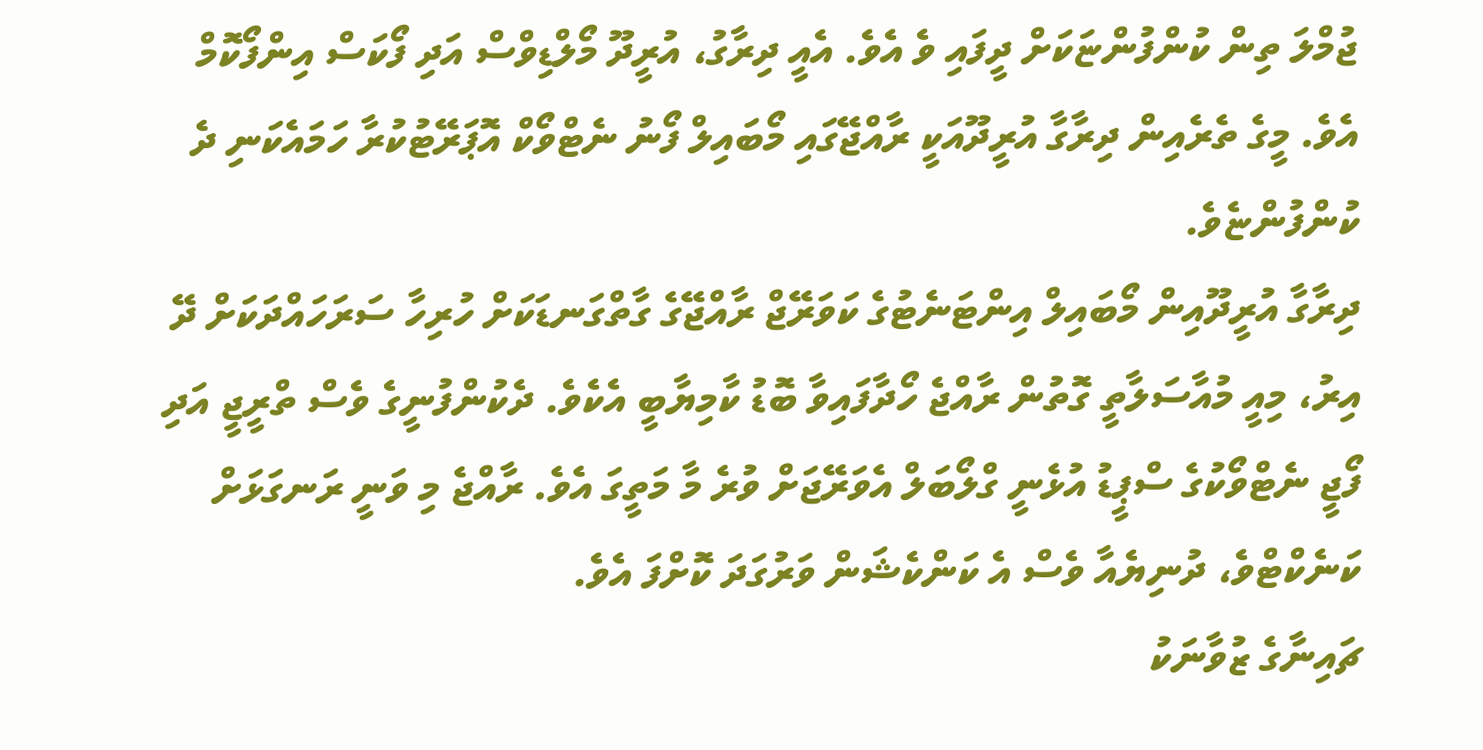ޖުމްލަ ތިން ކުންފުންޏަކަށް ދީފައި ވެ އެވެ. އެއީ ދިރާގު، އުރީދޫ މޯލްޑިވްސް އަދި ފޯކަސް އިންފޯކޮމް އެވެ. މީގެ ތެރެއިން ދިރާގާ އުރީދޫއަކީ ރާއްޖޭގައި މޯބައިލް ފޯނު ނެޓްވޯކް އޮޕަރޭޓުކުރާ ހަމައެކަނި ދެ ކުންފުންޏެވެ.
ދިރާގާ އުރީދޫއިން މޯބައިލް އިންޓަނެޓުގެ ކަވަރޭޖް ރާއްޖޭގެ ގާތްގަނޑަކަށް ހުރިހާ ސަރަހައްދަކަށް ދޭ އިރު، މިއީ މުއާސަލާތީ ގޮތުން ރާއްޖެ ހޯދާފައިވާ ބޮޑު ކާމިޔާބީ އެކެވެ. ދެކުންފުނީގެ ވެސް ތްރީޖީ އަދި ފޯޖީ ނެޓްވޯކުގެ ސްޕީޑު އުޅެނީ ގްލޯބަލް އެވަރޭޖަށް ވުރެ މާ މަތީގަ އެވެ. ރާއްޖެ މި ވަނީ ރަނގަޅަށް ކަނެކްޓްވެ، ދުނިޔެއާ ވެސް އެ ކަންކެޝަން ވަރުގަދަ ކޮށްފަ އެވެ.
ޗައިނާގެ ޒުވާނަކު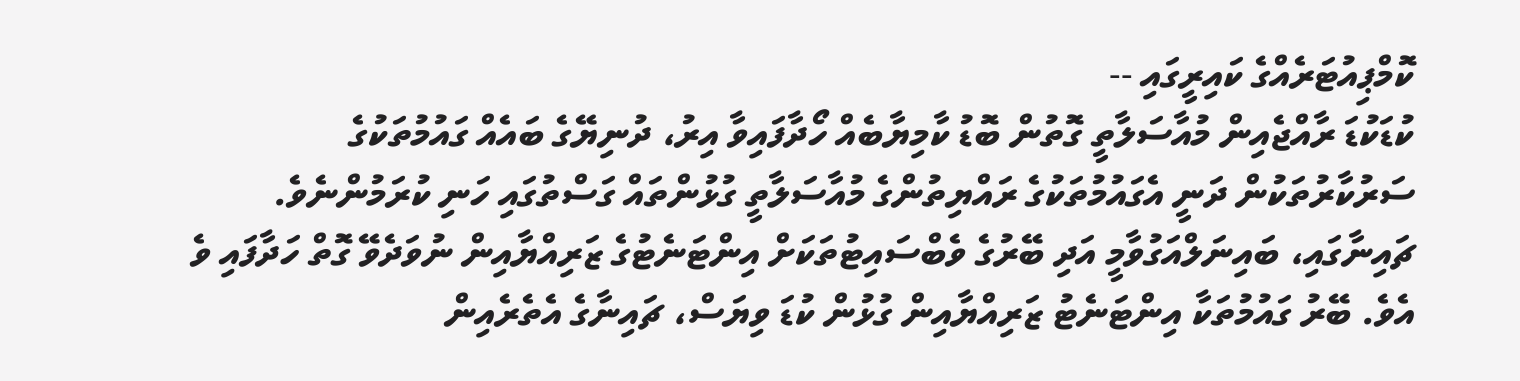ކޮމްޕިއުޓަރެއްގެ ކައިރީގައި --
ކުޑަކުޑަ ރާއްޖެއިން މުއާސަލާތީ ގޮތުން ބޮޑު ކާމިޔާބެއް ހޯދާފައިވާ އިރު، ދުނިޔޭގެ ބައެއް ގައުމުތަކުގެ ސަރުކާރުތަކުން ދަނީ އެގައުމުތަކުގެ ރައްޔިތުންގެ މުއާސަލާތީ ގުޅުންތައް ގަސްތުގައި ހަނި ކުރަމުންނެވެ. ޗައިނާގައި، ބައިނަލްއަގުވާމީ އަދި ބޭރުގެ ވެބްސައިޓުތަކަށް އިންޓަނެޓުގެ ޒަރިއްޔާއިން ނުވަދެވޭ ގޮތް ހަދާފައި ވެ އެވެ. ބޭރު ގައުމުތަކާ އިންޓަނެޓު ޒަރިއްޔާއިން ގުޅުން ކުޑަ ވިޔަސް، ޗައިނާގެ އެތެރެއިން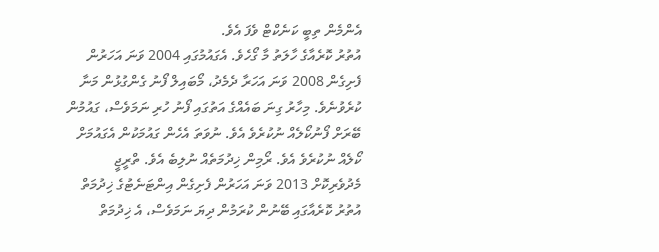އެންމެން ތިބީ ކަނެކްޓް ވެފަ އެވެ.
އުތުރު ކޮރެއާގެ ހާލަތު މާ ގޯހެވެ. އެގައުމުގައި 2004 ވަނަ އަހަރުން ފެށިގެން 2008 ވަނަ އަހަރާ ދެމެދު، މޯބައިލް ފޯނު ގެންގުޅުން މަނާ ކުރެވުނެވެ. މިހާރު ގިނަ ބައެއްގެ އަތުގައި ފޯނު ހުރި ނަމަވެސް، ގައުމުން ބޭރަށް ފޯނުކޯލެއް ނުކުރެވެ އެވެ. ނުވަތަ އެހެން ގައުމަކުން އެގައުމަށް ކޯލެއް ނުކުރެވެ އެވެ. ރޯމިން ޚިދުމަތެއް ނުލިބެ އެވެ. ތްރީޖީ މެދުވެރިކޮށް 2013 ވަނަ އަހަރުން ފެށިގެން އިންޓަނެޓުގެ ޚިދުމަތް އުތުރު ކޮރެއާގައި ބޭނުން ކުރަމުން ދިޔަ ނަމަވެސް، އެ ޚިދުމަތް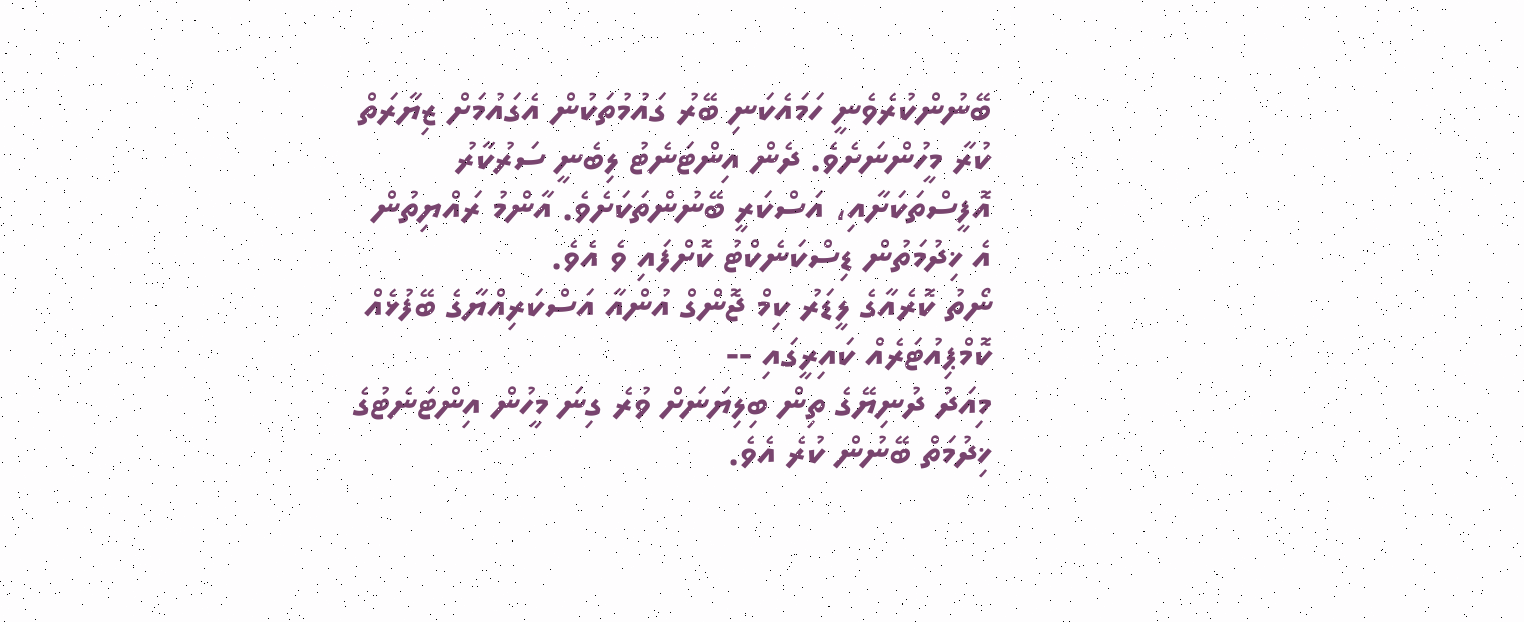ބޭނުންކުރެވެނީ ހަމައެކަނި ބޭރު ގައުމުތަކުން އެގައުމަށް ޒިޔާރަތް ކުރާ މީހުންނަށެވެ. ދެން އިންޓަނެޓު ލިބެނީ ސަރުކާރު އޮފީސްތަކަށާއި، އަސްކަރީ ބޭނުންތަކަށެވެ. އާންމު ރައްޔިތުން އެ ޚިދުމަތުން ޑިސްކަނެކްޓު ކޮށްފައި ވެ އެވެ.
ނޯތު ކޮރެއާގެ ލީޑަރު ކިމް ޖޮންގް އުންއާ އަސްކަރިއްޔާގެ ބޭފުޅެއް ކޮމްޕިއުޓަރެއް ކައިރީގައި --
މިއަދު ދުނިޔޭގެ ތިން ބިލިޔަނަށް ވުރެ ގިނަ މީހުން އިންޓަނެޓުގެ ޚިދުމަތް ބޭނުން ކުރެ އެވެ.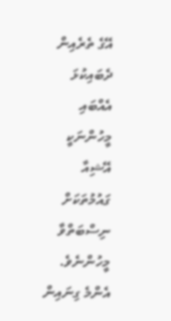އޭގެ ތެރެއިން ދެބައިކުޅަ އެއްބައި މީހުންނަކީ އޭޝިއާ ގައުމުތަކަށް ނިސްބަތްވާ މީހުންނެވެ. އެންމެ ގިނައިން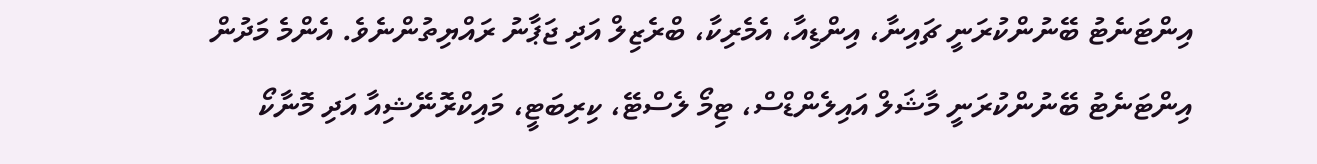އިންޓަނެޓު ބޭނުންކުރަނީ ޗައިނާ، އިންޑިއާ، އެމެރިކާ، ބްރެޒިލް އަދި ޖަޕާނު ރައްޔިތުންނެވެ. އެންމެ މަދުން އިންޓަނެޓު ބޭނުންކުރަނީ މާޝަލް އައިލެންޑްސް، ޓިމޯ ލެސްޓޭ، ކިރިބަޓީ، މައިކްރޮނޭޝިއާ އަދި މޮނާކޯ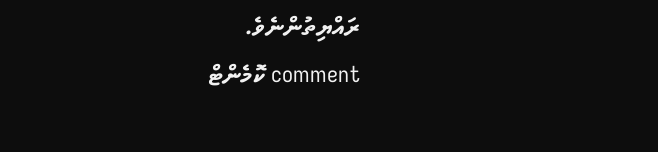ރައްޔިތުންނެވެ.
comment ކޮމެންޓް